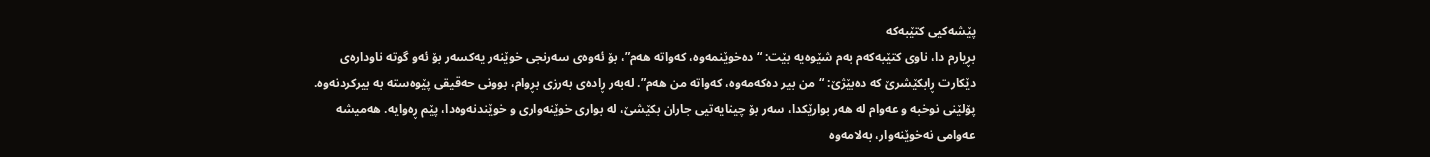پێشەکیی كتێبەكە
بڕیارم دا، ناوی کتێبەکەم بەم شێوەیە بێت: “دەخوێنمەوە، کەواتە هەم”، بۆ ئەوەی سەرنجی خوێنەر یەکسەر بۆ ئەو گوتە ناودارەی دێکارت ڕابکێشرێ کە دەبێژێ: “من بیر دەکەمەوە، کەواتە من هەم”. لەبەر ڕادەی بەرزی بڕوام، بوونی حەقیقی پێوەستە بە بیرکردنەوە. پۆلێنی نوخبە و عەوام لە هەر بوارێکدا، سەر بۆ چینایەتیی جاران بکێشێ، لە بواری خوێنەواری و خوێندنەوەدا، پێم ڕەوایە. هەمیشە عەوامی نەخوێنەوار، بەلامەوە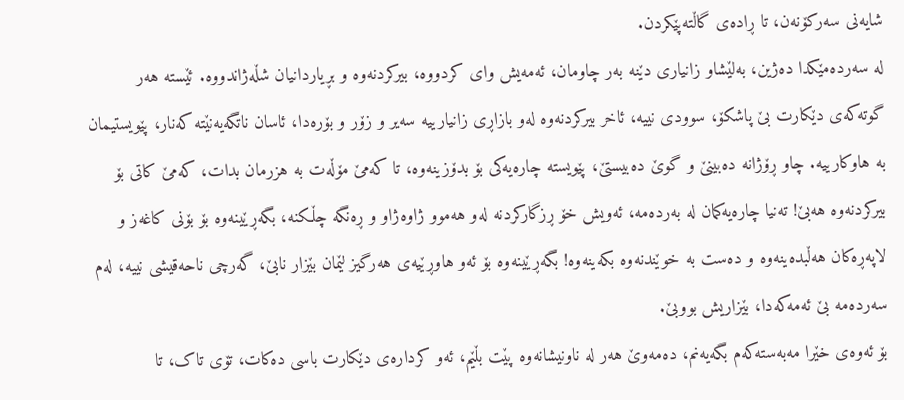شایەنی سەرکۆنەن، تا ڕادەی گاڵتەپێکردن.
لە سەردەمێکدا دەژین، بەلێشاو زانیاری دێنە بەر چاومان، ئەمەیش وای کردووە، بیرکردنەوە و بڕیاردانیان شڵەژاندووە. ئێستە هەر گوتەکەی دێکارت بێ پاشکۆ، سوودی نییە، ئاخر بیرکردنەوە لەو بازاڕی زانیارییە سەیر و زۆر و بۆرەدا، ئاسان ناتگەیەنێتە کەنار، پێویستیمان بە هاوکارییە. چاو ڕۆژانە دەبینێ و گوێ دەبیستێ، پێویستە چارەیەکی بۆ بدۆزینەوە، تا کەمێ مۆڵەت بە هزرمان بدات، کەمێ کاتی بۆ بیرکردنەوە هەبێ! تەنیا چارەیەکمان لە بەردەمە، ئەویش خۆ ڕزگارکردنە لەو هەموو ژاوەژاو و ڕەنگە چڵکنە، بگەڕێینەوە بۆ بۆنی کاغەز و لاپەڕەکان هەڵبدەینەوە و دەست بە خوێندنەوە بکەینەوە! بگەڕێینەوە بۆ ئەو هاوڕێیەی هەرگیز لێمان بێزار نابێ، گەرچی ناحەقیشی نییە، لەم سەردەمە بێ ئەمەکەدا، بێزاریش بووبێ.
بۆ ئەوەی خێرا مەبەستەکەم بگەیەنم، دەمەوێ هەر لە ناونیشانەوە پێت بڵێم، ئەو کردارەی دێکارت باسی دەکات، تۆی تاک، تا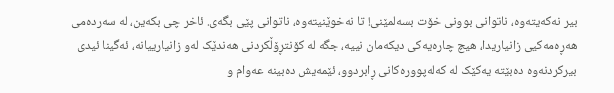بیر نەکەیتەوە، ناتوانی بوونی خۆت بسەلمێنی! تا نەخوێنیتەوە، ناتوانی پێی بگەی. ئاخر چی بکەین، لە سەردەمی هەڕەمەکیی زانیاریدا، هیچ چارەیەکی دیکەمان نییە، جگە لە کۆنتڕۆڵکردنی هەندێک لەو زانیارییانە، ئەگینا ئیدی بیرکردنەوە دەبێتە یەکێک لە کەلەپوورەکانی ڕابردوو، ئێمەیش دەبینە عەوام و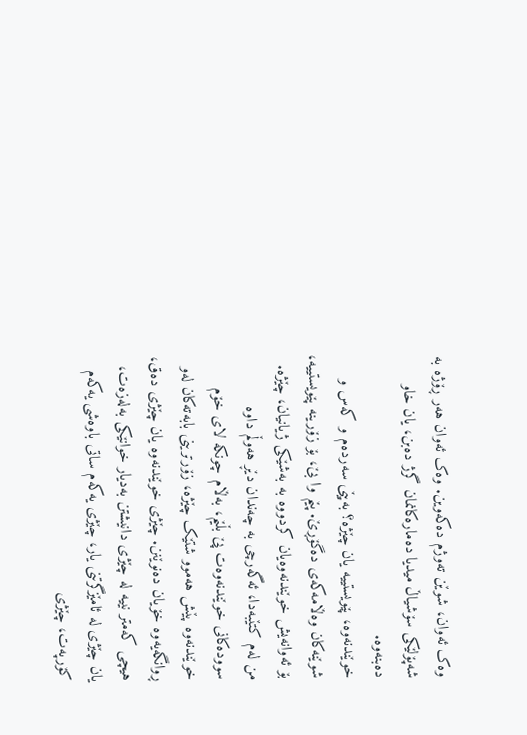وەک ئەوان، شوێن تەوژم دەکەوین. وەک ئەوان هەر ڕۆژە بە شەپۆلێکی سۆشیاڵ میدیا دەمارەکانمان گرژ دەبن، یان خاو دەبنەوە.
خوێندنەوە، پێویستییە یان چێژە؟ بەپێی سەردەم و کەس و شوێنەکان وەڵامەکەی دەگۆڕێ. پێم وا بێ، بۆ زۆرینە پێویستییە، بۆ ئەوانەیش خوێندنەوەیان کردووە بە بەشێکی ژیانیان، چێژە. من لەم کتێبەدا، ئەگەرچی بە چەندان دێڕ هەوڵم داوە سوودەکانی خوێندنەوەت پێ بڵێم، بەڵام چونکە لای خۆم خوێندنەوە پێش هەموو شتێک چێژە، زۆرترینی بابەتەکان لەو ڕوانگەیەوە خۆیان دەنوێنن. چێژی خوێندنەوە یان چێژی دەق، هیچی کەمتر نییە لە چێژی دانیشتن بەدیار خوانێکی بەلەزەت، یان چێژی لە ئامێزگرتنی یار، چێژی یەکەم ساتی باوەشی یەکەم کۆرپەت، چێژی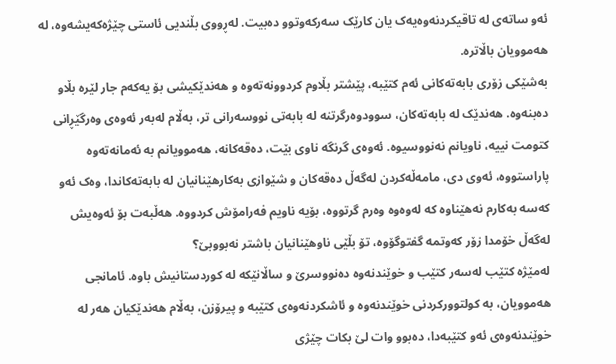ئەو ساتەی لە تاقیکردنەوەیەک یان کارێک سەرکەوتوو دەبیت. لەڕووی بڵندیی ئاستی چێژەکەیشەوە، لە هەموویان باڵاترە.
بەشێکی زۆری بابەتەکانی ئەم کتێبە، پێشتر بڵاوم کردوونەتەوە و هەندێکیشی بۆ یەکەم جار لێرە بڵاو دەبنەوە. هەندێک لە بابەتەکان، سوودوەرگرتنە لە بابەتی نووسەرانی تر، بەڵام لەبەر ئەوەی وەرگێڕانی کتومت نییە، ناویانم نەنووسیوە. ئەوەی گرنگە ناوی بێت، دەقەکانە، هەموویانم بە ئەمانەتەوە پاراستووە، ئەوی دی، مامەڵەکردن لەگەڵ دەقەکان و شێوازی بەکارهێنانیان لە بابەتەکاندا، وەک ئەو کەسە بەکارم نەهێناوە کە لەوەوە وەرم گرتووە، بۆیە ناویم فەرامۆش کردووە. هەڵبەت بۆ ئەوەیش لەگەڵ خۆمدا زۆر کەوتمە گفتوگۆوە، تۆ بڵێی ناوهێنانیان باشتر نەبووبێ؟
لەمێژە کتێب لەسەر کتێب و خوێندنەوە دەنووسرێ و ساڵانێکە لە کوردستانیش باوە. ئامانجی هەموویان، بە کولتوورکردنی خوێندنەوە و ئاشکردنەوەی کتێبە و پیرۆزن، بەڵام هەندێکیان هەر لە خوێندنەوەی ئەو کتێبەدا، دەبوو وات لێ بکات چێژی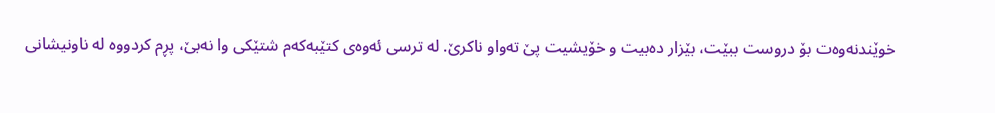خوێندنەوەت بۆ دروست ببێت، بێزار دەبیت و خۆیشیت پێ تەواو ناکرێ. لە ترسی ئەوەی کتێبەکەم شتێکی وا نەبێ، پڕم کردووە لە ناونیشانی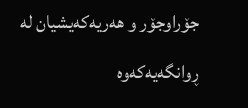جۆراوجۆر و هەریەکەیشیان لە ڕوانگەیەکەوە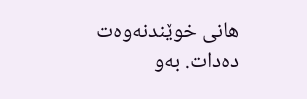هانی خوێندنەوەت دەدات. بەو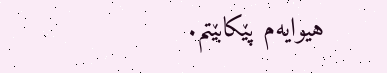هیوایەم پێکابێتم.